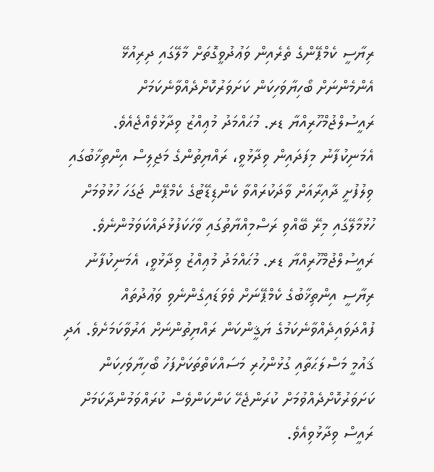ރިޔާސީ ކެމްޕޭންގެ ތެރެއިން ވަޢުދުވީގޮތަށް މާލޭގައި ދިރިއުޅޭ އެންމެންނަށް ބޯހިޔާވަހިކަން ކަށަވަރުކޮށްދެއްވާނެކަމަށް ރައީސުލްޖުމްހޫރިއްޔާ ޑރ. މުޙައްމަދު މުޢިއްޒު ވިދާޅުވެއްޖެއެވެ.
އެމަނިކުފާނު މިފަދައިން ވިދާޅުވީ، ރައްޔިތުންގެ މަޖިލިސް އިންތިޚާބުގައި ވިލުފުށީ ދާއިރާއަށް ވާދަކުރައްވާ ކެންޑިޑޭޓުގެ ކެމްޕޭން ޖަގަހަ ހުޅުވުމަށް ހުޅުމާލޭގައި މިރޭ ބޭއްވި ރަސްމިއްޔާތުގައި ވާހަކަފުޅުދައްކަވަމުންނެވެ.
ރައީސުލްޖުމްހޫރިއްޔާ ޑރ. މުޙައްމަދު މުޢިއްޒު ވިދާޅުވީ، އެމަނިކުފާނު ރިޔާސީ އިންތިޚާބުގެ ކެމްޕޭނަށް ވެވަޑައިގެންނެވި ވަޢުދުތައް ފުއްދަވައިދެއްވާނެކަމުގެ ޔަޤީންކަން ރައްޔިތުންނަށް އަރުވާކަމަށެވެ. އަދި ޤައުމީ މަސްލަޙަތާއި ގުޅުންހުރި މަސައްކަތްތަކަށްފަހު ބޯހިޔާވަހިކަން ކަށަވަރުކޮށްދެއްވުމަށް ކުރަންޖެހޭ ކަންކަންވެސް ކުރައްވަމުންދާކަމަށް ރައީސް ވިދާޅުވިއެވެ.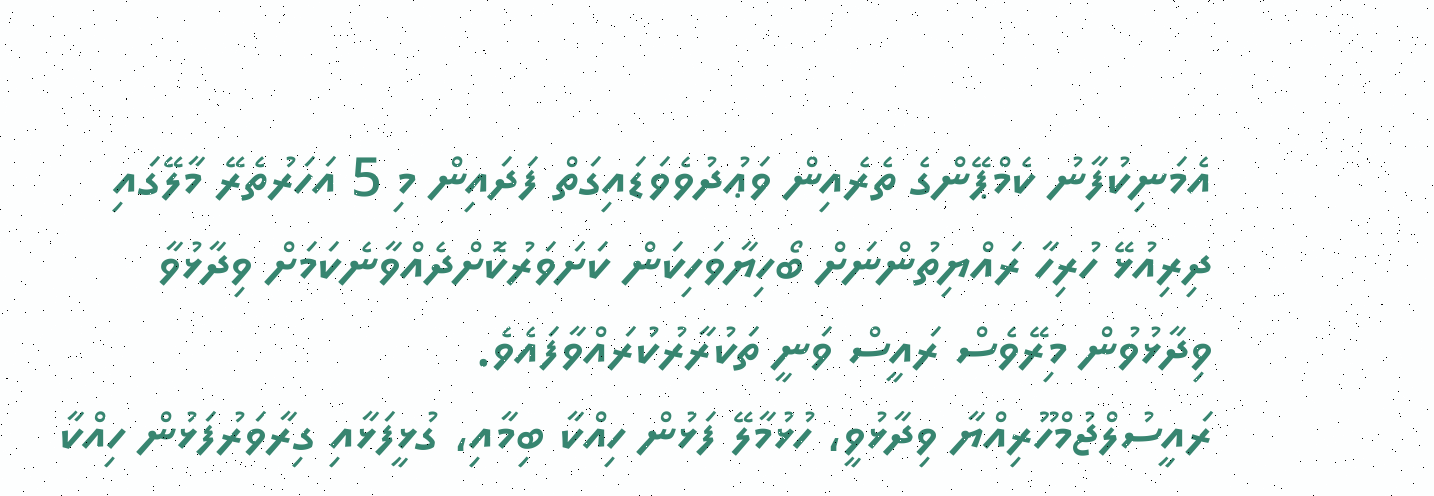އެމަނިކުފާނު ކެމްޕޭންގެ ތެރެއިން ވަޢުދުވެވަޑައިގަތް ފަދައިން މި 5 އަހަރުތެރޭ މާލޭގައި ދިރިއުޅޭ ހުރިހާ ރައްޔިތުންނަށް ބޯހިޔާވަހިކަން ކަށަވަރުކޮށްދެއްވާނެކަމަށް ވިދާޅުވާ ވިދާޅުވުން މިރޭވެސް ރައީސް ވަނީ ތަކުރާރުކުރައްވާފައެވެ.
ރައީސުލްޖުމްހޫރިއްޔާ ވިދާޅުވީ، ހުޅުމާލޭ ފަޅުން ހިއްކާ ބިމާއި، ގުޅީފަޅާއި ގިރާވަރުފަޅުން ހިއްކާ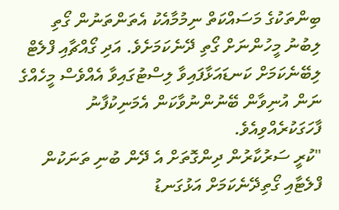ބިންތަކުގެ މަސައްކަތް ނިމުމާއެކު އެތަންތަނުން ގޯތި ލިބުނު މީހުންނަށް ގޯތި ދޭނެކަމަށެވެ. އަދި ގޯއްޗާއި ފްލެޓް ލިބޭނެކަމަށް ކަނޑައަޅާފައިވާ ލިސްޓުގައިވާ އެއްވެސް މީހެއްގެ ނަން އުނިވާން ބޭނުންނުވާކަން އެމަނިކުފާނު ފާހަގަކުރެއްވިއެވެ.
"ކުރީ ސަރުކާރުން ދިންގޮތަށް އެ ދޭން ބުނި ތަނަކުން ފްލެޓާއި ގޯތިދޭނެކަމަށް އަޅުގަނޑު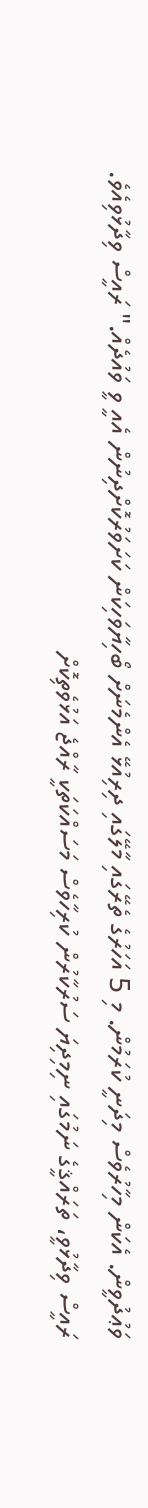ވަޢުދުވީން. އެކަން މިހާރުވެސް މިދަނީ ކުރަމުން. މި 5 އަހަރުގެ ތެރޭގައި މާލޭގައި ދިރިއުޅޭ އެންމެނަށް ބޯހިޔާވަހިކަން ކަށަވަރުކޮށްދިނުން އެއީ ވީ ވައުދެއް." ރައީސް ވިދާޅުވިއެވެ.
ރައީސް ވިދާޅުވީ، ތަރައްޤީގެ ނަމުގައި ނިމިދިޔަ ސަރުކާރުން ކުރިހާވެސް މަސައްކަތަކީ ރާއްޖެ އަޅުވެތިކޮށް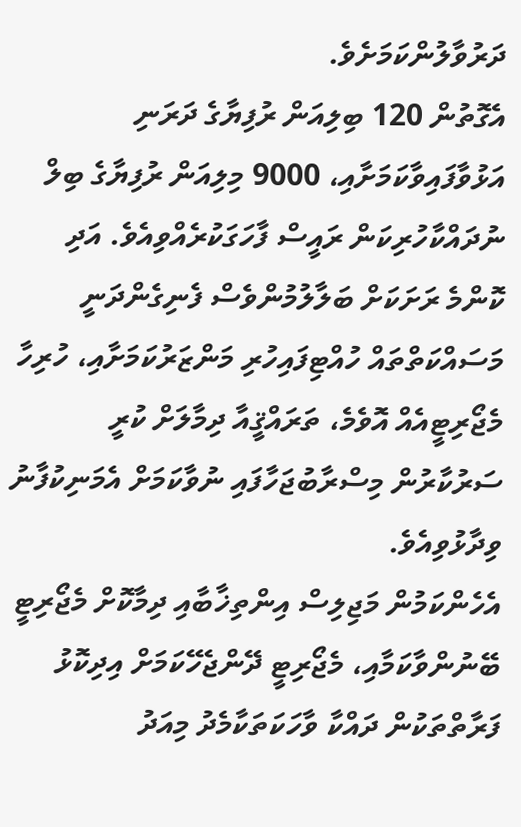ދަރުވާލުންކަމަށެވެ.
އެގޮތުން 120 ބިލިއަން ރުފިޔާގެ ދަރަނި އަޅުވާފައިވާކަމަށާއި، 9000 މިލިއަން ރުފިޔާގެ ބިލް ނުދައްކާހުރިކަން ރައީސް ފާހަގަކުރެއްވިއެވެ. އަދި ކޮންމެ ރަށަކަށް ބަލާލުމުންވެސް ފެނިގެންދަނީ މަސައްކަތްތައް ހުއްޓިފައިހުރި މަންޒަރުކަމަށާއި، ހުރިހާ މެޖޯރިޓީއެއް އޮވެމެ، ތަރައްޤީއާ ދިމާލަށް ކުރީ ސަރުކާރުން މިސްރާބުޖަހާފައި ނުވާކަމަށް އެމަނިކުފާނު ވިދާޅުވިއެވެ.
އެހެންކަމުން މަޖިލިސް އިންތިޚާބާއި ދިމާކޮށް މެޖޯރިޓީ ބޭނުންވާކަމާއި، މެޖޯރިޓީ ދޭންޖެހޭކަމަށް އިދިކޮޅު ފަރާތްތަކުން ދައްކާ ވާހަކަތަކާމެދު މިއަދު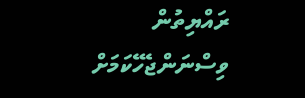ރައްޔިތުން ވިސްނަންޖެހޭކަމަށް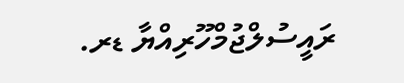ރައީސުލްޖުމްހޫރިއްޔާ ޑރ.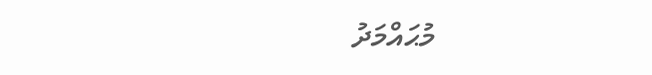މުޙައްމަދު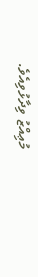މުޢިއްޒު ވިދާޅުވިއެވެ.